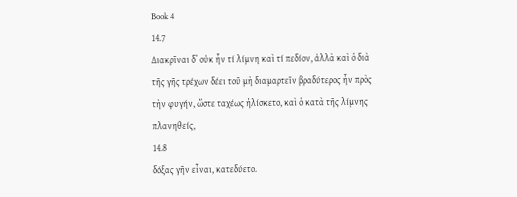Book 4
14.7
Διακρῖναι δ’ οὐκ ἦν τί λίμνη καὶ τί πεδίον, ἀλλὰ καὶ ὁ διὰ τῆς γῆς τρέχων δέει τοῦ μὴ διαμαρτεῖν βραδύτερος ἦν πρὸς τὴν φυγήν, ὥστε ταχέως ἡλίσκετο, καὶ ὁ κατὰ τῆς λίμνης πλανηθείς,
14.8
δόξας γῆν εἶναι, κατεδύετο.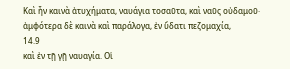Καὶ ἦν καινὰ ἀτυχήματα, ναυάγια τοσαῦτα, καὶ ναῦς οὐδαμοῦ· ἀμφότερα δὲ καινὰ καὶ παράλογα, ἐν ὕδατι πεζομαχία,
14.9
καὶ ἐν τῇ γῇ ναυαγία. Οἱ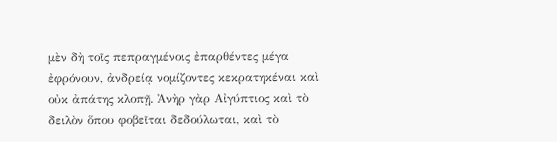μὲν δὴ τοῖς πεπραγμένοις ἐπαρθέντες μέγα ἐφρόνουν, ἀνδρείᾳ νομίζοντες κεκρατηκέναι καὶ οὐκ ἀπάτης κλοπῇ. Ἀνὴρ γὰρ Αἰγύπτιος καὶ τὸ δειλὸν ὅπου φοβεῖται δεδούλωται, καὶ τὸ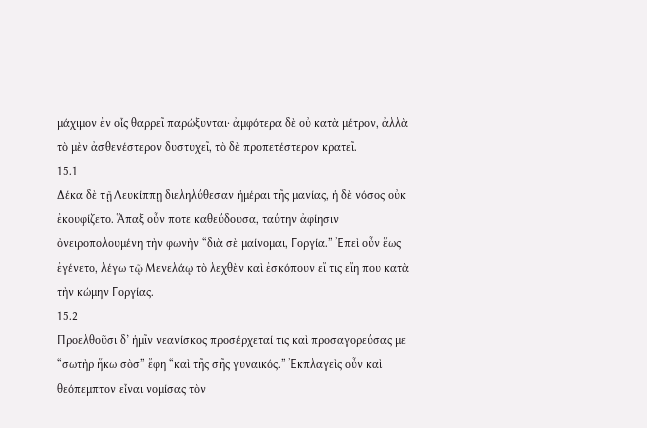μάχιμον ἐν οἷς θαρρεῖ παρώξυνται· ἀμφότερα δὲ οὐ κατὰ μέτρον, ἀλλὰ τὸ μὲν ἀσθενέστερον δυστυχεῖ, τὸ δὲ προπετέστερον κρατεῖ.
15.1
Δέκα δὲ τῇ Λευκίππῃ διεληλύθεσαν ἡμέραι τῆς μανίας, ἡ δὲ νόσος οὐκ ἐκουφίζετο. Ἅπαξ οὖν ποτε καθεύδουσα, ταύτην ἀφίησιν ὀνειροπολουμένη τὴν φωνὴν “διὰ σὲ μαίνομαι, Γοργία.” Ἐπεὶ οὖν ἕως ἐγένετο, λέγω τῷ Μενελάῳ τὸ λεχθὲν καὶ ἐσκόπουν εἴ τις εἴη που κατὰ τὴν κώμην Γοργίας.
15.2
Προελθοῦσι δ’ ἡμῖν νεανίσκος προσέρχεταί τις καὶ προσαγορεύσας με “σωτὴρ ἥκω σὸσ” ἔφη “καὶ τῆς σῆς γυναικός.” Ἐκπλαγεὶς οὖν καὶ θεόπεμπτον εἶναι νομίσας τὸν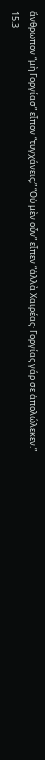ἄνθρωπον “μὴ Γοργίασ” εἶπον “τυγχάνεις;” “Οὐ μὲν οὖν” εἶπεν “ἀλλὰ Χαιρέας· Γοργίας γάρ σε ἀπολώλεκεν.”
15.3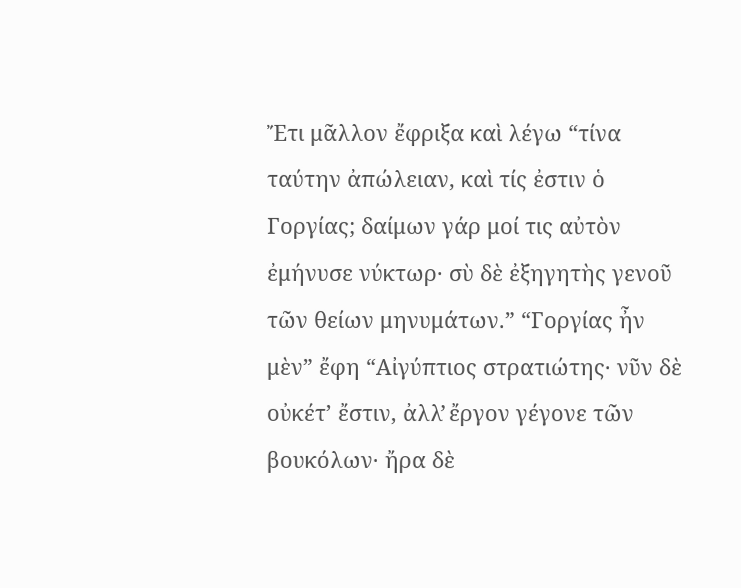Ἔτι μᾶλλον ἔφριξα καὶ λέγω “τίνα ταύτην ἀπώλειαν, καὶ τίς ἐστιν ὁ Γοργίας; δαίμων γάρ μοί τις αὐτὸν ἐμήνυσε νύκτωρ· σὺ δὲ ἐξηγητὴς γενοῦ τῶν θείων μηνυμάτων.” “Γοργίας ἦν μὲν” ἔφη “Αἰγύπτιος στρατιώτης· νῦν δὲ οὐκέτ’ ἔστιν, ἀλλ̓ ἔργον γέγονε τῶν βουκόλων· ἤρα δὲ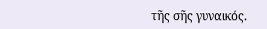τῆς σῆς γυναικός.